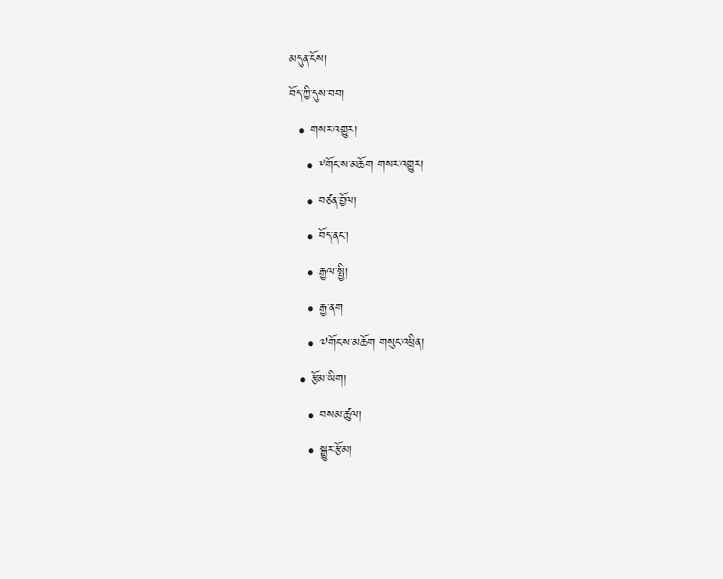མདུན་ངོས།
བོད་ཀྱི་དུས་བབ།
  • གསར་འགྱུར།
    • ༸གོང་ས་མཆོག གསར་འགྱུར།
    • བཙན་བྱོལ།
    • བོད་ནང་།
    • རྒྱལ་སྤྱི།
    • རྒྱ་ནག
    • ༧གོང་ས་མཆོག གསུང་འཕྲིན།
  • རྩོམ་ཡིག།
    • བསམ་ཚུལ།
    • སྒྱུར་རྩོམ།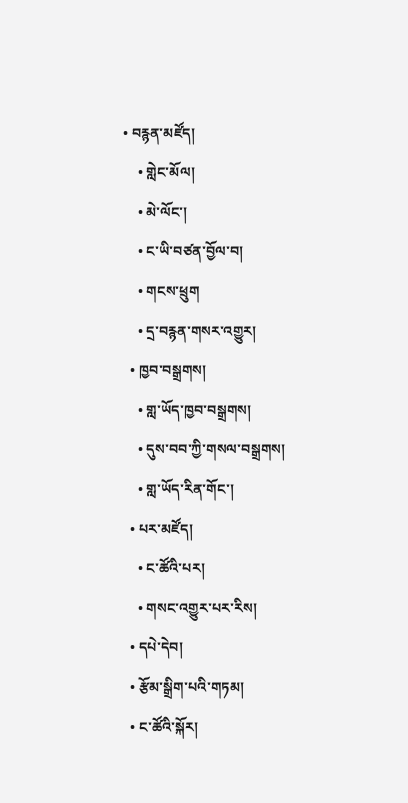• བརྙན་མཛོད།
    • གླེང་མོལ།
    • མེ་ལོང་།
    • ང་ཡི་བཙན་བྱོལ་བ།
    • གངས་ཕྲུག
    • དྲ་བརྙན་གསར་འགྱུར།
  • ཁྱབ་བསྒྲགས།
    • གླ་ཡོད་ཁྱབ་བསྒྲགས།
    • དུས་བབ་ཀྱི་གསལ་བསྒྲགས།
    • གླ་ཡོད་རིན་གོང་།
  • པར་མཛོད།
    • ང་ཚོའི་པར།
    • གསང་འགྱུར་པར་རིས།
  • དཔེ་དེབ།
  • རྩོམ་སྒྲིག་པའི་གཏམ།
  • ང་ཚོའི་སྐོར།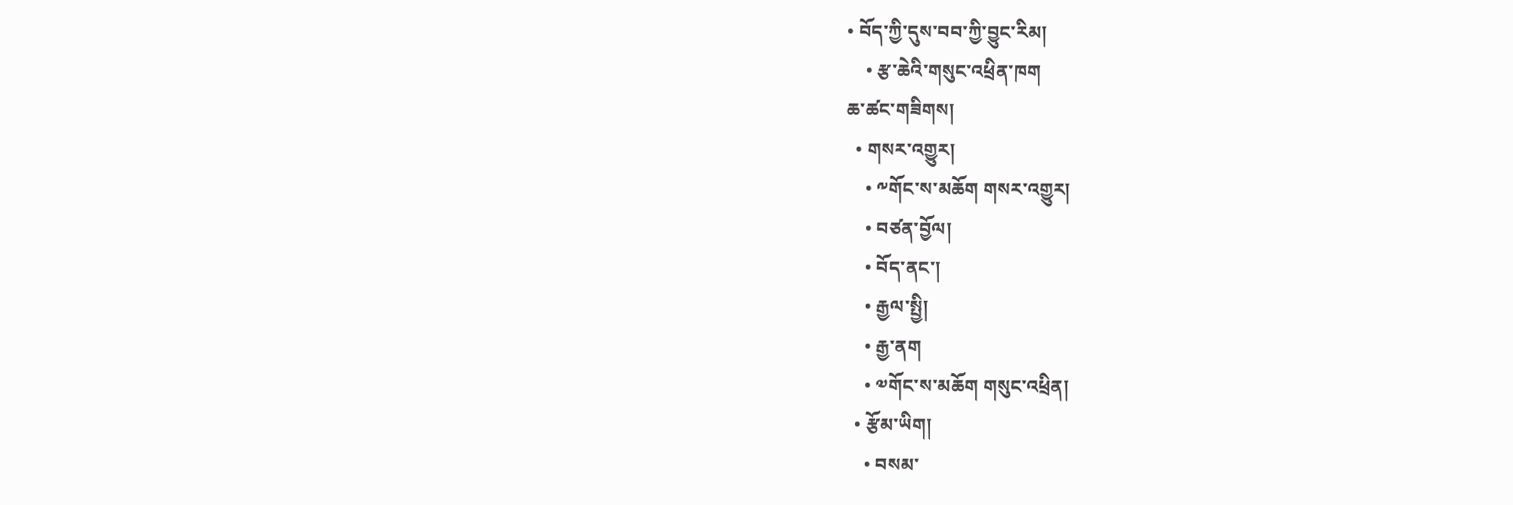• བོད་ཀྱི་དུས་བབ་ཀྱི་བྱུང་རིམ།
    • རྩ་ཆེའི་གསུང་འཕྲིན་ཁག
ཆ་ཚང་གཟིགས།
  • གསར་འགྱུར།
    • ༸གོང་ས་མཆོག གསར་འགྱུར།
    • བཙན་བྱོལ།
    • བོད་ནང་།
    • རྒྱལ་སྤྱི།
    • རྒྱ་ནག
    • ༧གོང་ས་མཆོག གསུང་འཕྲིན།
  • རྩོམ་ཡིག།
    • བསམ་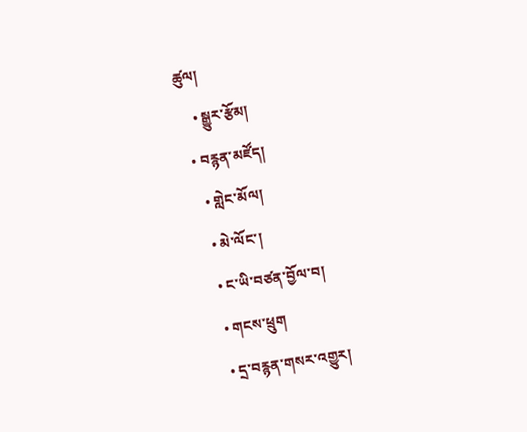ཚུལ།
    • སྒྱུར་རྩོམ།
  • བརྙན་མཛོད།
    • གླེང་མོལ།
    • མེ་ལོང་།
    • ང་ཡི་བཙན་བྱོལ་བ།
    • གངས་ཕྲུག
    • དྲ་བརྙན་གསར་འགྱུར།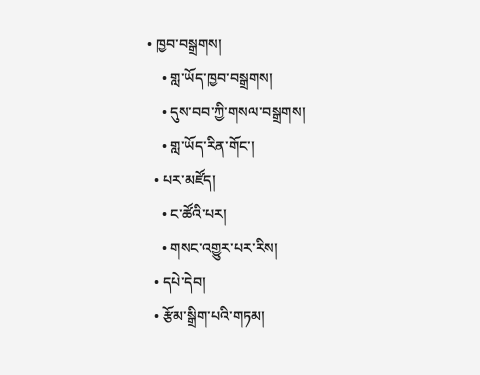• ཁྱབ་བསྒྲགས།
    • གླ་ཡོད་ཁྱབ་བསྒྲགས།
    • དུས་བབ་ཀྱི་གསལ་བསྒྲགས།
    • གླ་ཡོད་རིན་གོང་།
  • པར་མཛོད།
    • ང་ཚོའི་པར།
    • གསང་འགྱུར་པར་རིས།
  • དཔེ་དེབ།
  • རྩོམ་སྒྲིག་པའི་གཏམ།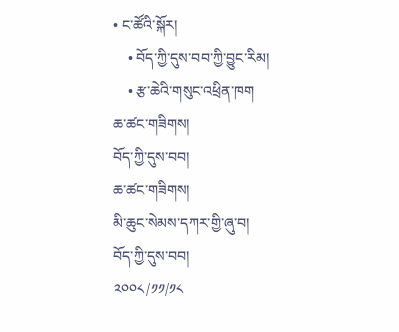• ང་ཚོའི་སྐོར།
    • བོད་ཀྱི་དུས་བབ་ཀྱི་བྱུང་རིམ།
    • རྩ་ཆེའི་གསུང་འཕྲིན་ཁག
ཆ་ཚང་གཟིགས།
བོད་ཀྱི་དུས་བབ།
ཆ་ཚང་གཟིགས།
མི་ཆུང་སེམས་དཀར་གྱི་ཞུ་བ།
བོད་ཀྱི་དུས་བབ།
༢༠༠༨/༡༡/༡༨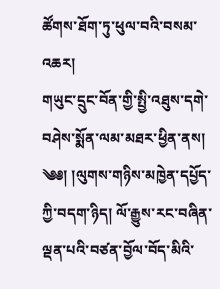ཚོགས་ཐོག་ཏུ་ཕུལ་བའི་བསམ་འཆར།
གཡུང་དྲུང་བོན་གྱི་སྤྱི་འཐུས་དགེ་བཤེས་སྨོན་ལམ་མཐར་ཕྱིན་ནས།
༄༅། །ལུགས་གཉིས་མཁྱེན་དཔྱོད་ཀྱི་བདག་ཉིད། ལོ་རྒྱུས་རང་བཞིན་ལྡན་པའི་བཙན་བྱོལ་བོད་མིའི་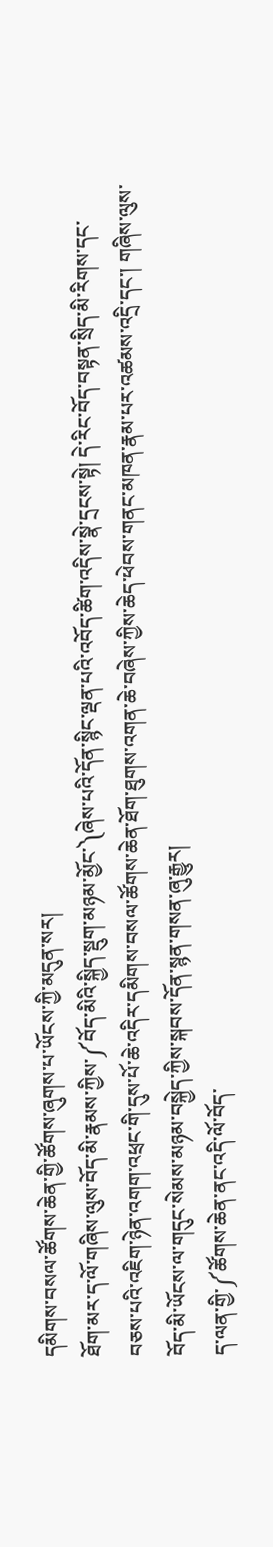དམིགས་བསལ་ཚོགས་ཆེན་གྱི་ཚོགས་ཞུགས་པ་ཡོངས་ཀྱི་མདུན་སར།
ཐོག་མར་ད་ལོ་གཞིས་ལུས་བོད་མི་རྣམས་ཀྱིས་༼བོད་མིའི་སྐྱིད་སྡུག་མཉམ་མྱོང་༽ཞེས་པའི་དོན་སྙིང་ལྡན་པའི་འབོད་ཚིག་འདིས་སྣེ་དྲངས་སྟེ། དེ་རིང་བོད་བསྟན་སྲིད་མི་རིགས་དང་བཅས་པའི་འཇིག་ཉེན་འགག་འཕྲང་གི་དུས་པོ་ཆེ་འདིར་དམིགས་བསལ་ཚོགས་ཆེན་ཐོག་ཐུགས་འགན་ཆེ་བཞེས་ཀྱིས་ཆེད་ཕེབས་གནང་མཁན་རྣམ་པར་འཚམས་འདྲི་དང་། གཞིས་ལུས་བོད་མི་ཡོངས་ལ་གདུང་སེམས་མཉམ་བསྐྱེད་ཀྱིས་སྐབས་དོན་སྙན་གསན་ཞུ་རྒྱུར།
ད་ལན་གྱི་༼ཚོགས་ཆེན་ནང་འདི་ལོ་བོད་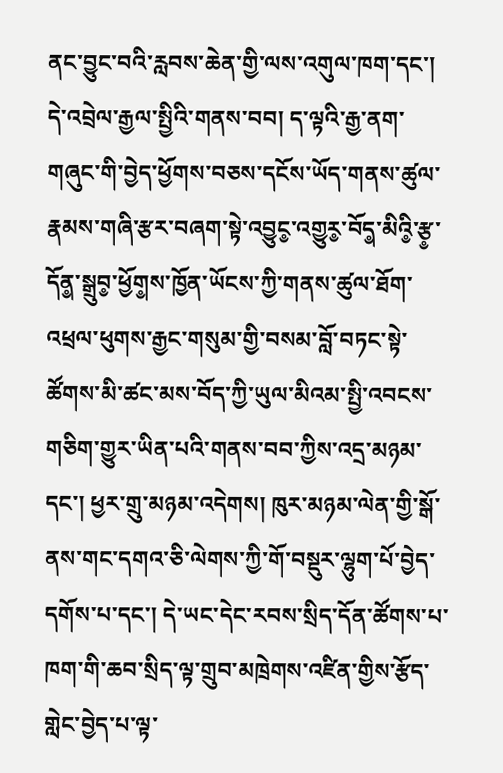ནང་བྱུང་བའི་རླབས་ཆེན་གྱི་ལས་འགུལ་ཁག་དང་། དེ་འབྲེལ་རྒྱལ་སྤྱིའི་གནས་བབ། ད་ལྟའི་རྒྱ་ནག་གཞུང་གི་བྱེད་ཕྱོགས་བཅས་དངོས་ཡོད་གནས་ཚུལ་རྣམས་གཞི་རྩར་བཞག་སྟེ་འབྱུང༵་འགྱུར༵་བོད༵་མིའི༵་རྩ༵་དོན༵་སྒྲུབ༵་ཕྱོག༵ས་ཁྱོན་ཡོངས་ཀྱི་གནས་ཚུལ་ཐོག་འཕྲལ་ཕུགས་རྒྱང་གསུམ་གྱི་བསམ་བློ་བཏང་སྟེ་ཚོགས་མི་ཚང་མས་བོད་ཀྱི་ཡུལ་མིའམ་སྤྱི་འབངས་གཅིག་གྱུར་ཡིན་པའི་གནས་བབ་ཀྱིས་འདྲ་མཉམ་དང་། ཕྱར་གྲུ་མཉམ་འདེགས། ཁུར་མཉམ་ལེན་གྱི་སྒོ་ནས་གང་དགའ་ཅི་ལེགས་ཀྱི་གོ་བསྡུར་ལྷུག་པོ་བྱེད་དགོས་པ་དང་། དེ་ཡང་དེང་རབས་སྲིད་དོན་ཚོགས་པ་ཁག་གི་ཆབ་སྲིད་ལྟ་གྲུབ་མཁྲེགས་འཛིན་གྱིས་རྩོད་གླེང་བྱེད་པ་ལྟ་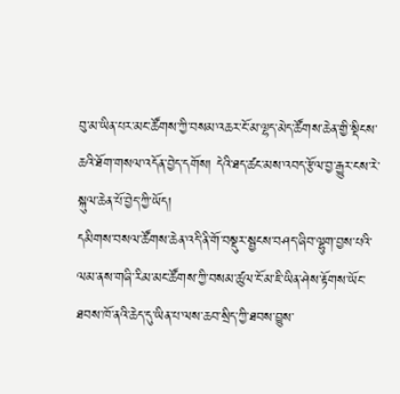བུ་མ་ཡིན་པར་མང་ཚོགས་ཀྱི་བསམ་འཆར་ངོ་མ་ལྷད་མེད་ཚོགས་ཆེན་གྱི་སྡིངས་ཆའི་ཐོག་གསལ་འདོན་བྱེད་དགོས། དེའི་ཐད་ཚང་མས་འབད་རྩོལ་བྱ་རྒྱུར་ངས་རེ་སྐུལ་ཆེན་པོ་བྱེད་ཀྱི་ཡོད།
དམིགས་བསལ་ཚོགས་ཆེན་འདི་ནི་གོ་བསྡུར་སྦྱངས་བཤད་ཞིབ་ལྷུག་བྱས་པའི་ལམ་ནས་གཞི་རིམ་མང་ཚོགས་ཀྱི་བསམ་ཚུལ་ངོ་མ་ཇི་ཡིན་ཤེས་རྟོགས་ཡོང་ཐབས་ཁོ་ནའི་ཆེད་དུ་ཡིན་པ་ལས་ཆབ་སྲིད་ཀྱི་ཐབས་བྱུས་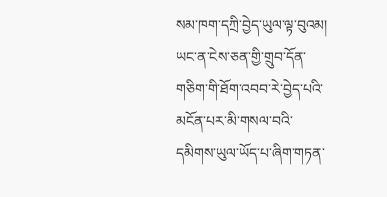སམ་ཁག་དཀྲི་བྱེད་ཡུལ་ལྟ་བུའམ། ཡང་ན་ངེས་ཅན་གྱི་གྲུབ་དོན་གཅིག་གི་ཐོག་འབབ་རེ་བྱེད་པའི་མངོན་པར་མི་གསལ་བའི་དམིགས་ཡུལ་ཡོད་པ་ཞིག་གཏན་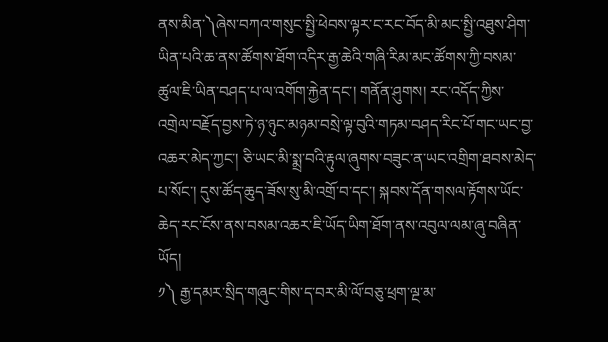ནས་མིན་༽ཞེས་བཀའ་གསུང་སྤྱི་ཕེབས་ལྟར་ང་རང་བོད་མི་མང་སྤྱི་འཐུས་ཤིག་ཡིན་པའི་ཆ་ནས་ཚོགས་ཐོག་འདིར་རྒྱ་ཆེའི་གཞི་རིམ་མང་ཚོགས་ཀྱི་བསམ་ཚུལ་ཇི་ཡིན་བཤད་པ་ལ་འགོག་རྐྱེན་དང་། གནོན་ཤུགས། རང་འདོད་ཀྱིས་འགྲེལ་བརྗོད་བྱས་ཏེ་ཉ་ཉུང་མཉམ་བསྲེ་ལྟ་བུའི་གཏམ་བཤད་རིང་པོ་གང་ཡང་བྱ་འཆར་མེད་ཀྱང་། ཅི་ཡང་མི་སྨྲ་བའི་རྟུལ་ཞུགས་བཟུང་ན་ཡང་འགྲིག་ཐབས་མེད་པ་སོང་། དུས་ཚོད་ཆུད་ཟོས་སུ་མི་འགྲོ་བ་དང་། སྐབས་དོན་གསལ་རྟོགས་ཡོང་ཆེད་རང་ངོས་ནས་བསམ་འཆར་ཇི་ཡོད་ཡིག་ཐོག་ནས་འབུལ་ལམ་ཞུ་བཞིན་ཡོད།
༡༽ རྒྱ་དམར་སྲིད་གཞུང་གིས་ད་བར་མི་ལོ་བཅུ་ཕྲག་ལྔ་མ་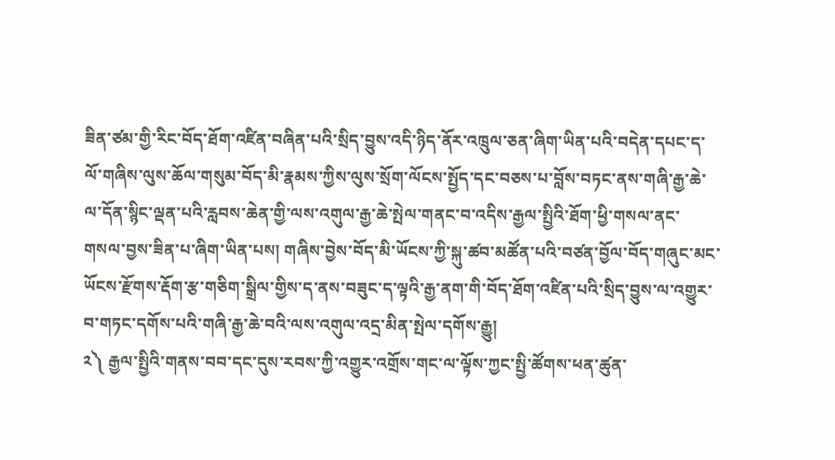ཟིན་ཙམ་གྱི་རིང་བོད་ཐོག་འཛིན་བཞིན་པའི་སྲིད་བྱུས་འདི་ཉིད་ནོར་འཁྲུལ་ཅན་ཞིག་ཡིན་པའི་བདེན་དཔང་ད་ལོ་གཞིས་ལུས་ཆོལ་གསུམ་བོད་མི་རྣམས་ཀྱིས་ལུས་སྲོག་ལོངས་སྤྱོད་དང་བཅས་པ་བློས་བཏང་ནས་གཞི་རྒྱ་ཆེ་ལ་དོན་སྙིང་ལྡན་པའི་རླབས་ཆེན་གྱི་ལས་འགུལ་རྒྱ་ཆེ་སྤེལ་གནང་བ་འདིས་རྒྱལ་སྤྱིའི་ཐོག་ཕྱི་གསལ་ནང་གསལ་བྱས་ཟིན་པ་ཞིག་ཡིན་པས། གཞིས་བྱེས་བོད་མི་ཡོངས་ཀྱི་སྐུ་ཚབ་མཚོན་པའི་བཙན་བྱོལ་བོད་གཞུང་མང་ཡོངས་རྫོགས་རྡོག་རྩ་གཅིག་སྒྲིལ་གྱིས་ད་ནས་བཟུང་ད་ལྟའི་རྒྱ་ནག་གི་བོད་ཐོག་འཛིན་པའི་སྲིད་བྱུས་ལ་འགྱུར་བ་གཏང་དགོས་པའི་གཞི་རྒྱ་ཆེ་བའི་ལས་འགུལ་འདྲ་མིན་སྤེལ་དགོས་རྒྱུ།
༢༽ རྒྱལ་སྤྱིའི་གནས་བབ་དང་དུས་རབས་ཀྱི་འགྱུར་འགྲོས་གང་ལ་ལྟོས་ཀྱང་སྤྱི་ཚོགས་ཕན་ཚུན་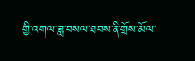གྱི་འགལ་ཟླ་བསལ་ཐབས་ནི་གྲོས་མོལ་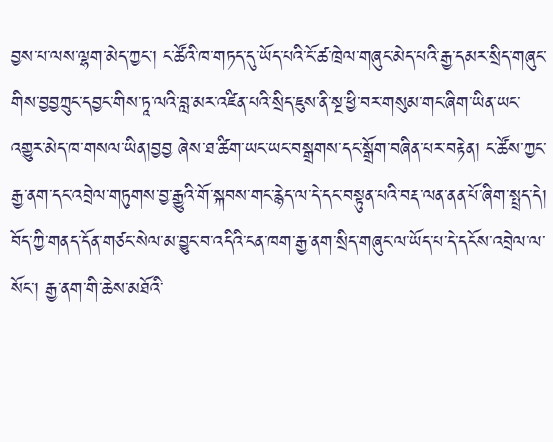བྱས་པ་ལས་ལྷག་མེད་ཀྱང་། ང་ཚོའི་ཁ་གཏད་དུ་ཡོད་པའི་ངོ་ཚ་ཁྲེལ་གཞུང་མེད་པའི་རྒྱ་དམར་སྲིད་གཞུང་གིས་བྱབྱཀྲུང་དབྱང་གིས་ཏཱ་ལའི་བླ་མར་འཛིན་པའི་སྲིད་ཇུས་ནི་སྔ་ཕྱི་བར་གསུམ་གང་ཞིག་ཡིན་ཡང་འགྱུར་མེད་ཁ་གསལ་ཡིན།བྱབྱ ཞེས་ཐ་ཚིག་ཡང་ཡང་བསྒྲགས་དང་སྒྲོག་བཞིན་པར་བརྟེན། ང་ཚོས་ཀྱང་རྒྱ་ནག་དང་འབྲེལ་གཏུགས་བྱ་རྒྱུའི་གོ་སྐབས་གང་རྙེད་ལ་དེ་དང་བསྟུན་པའི་བརྡ་ལན་ནན་པོ་ཞིག་སྤྲད་དེ། བོད་ཀྱི་གནད་དོན་གཙང་སེལ་མ་བྱུང་བ་འདིའི་ངན་ཁག་རྒྱ་ནག་སྲིད་གཞུང་ལ་ཡོད་པ་དེ་དངོས་འབྲེལ་ལ་སོང་། རྒྱ་ནག་གི་ཆེས་མཐོའི་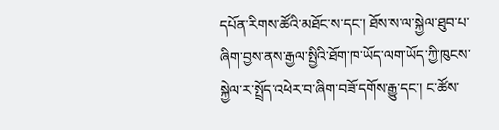དཔོན་རིགས་ཚོའི་མཐོང་ས་དང་། ཐོས་ས་ལ་སྐྱེལ་ཐུབ་པ་ཞིག་བྱས་ནས་རྒྱལ་སྤྱིའི་ཐོག་ཁ་ཡོད་ལག་ཡོད་ཀྱི་ཁུངས་སྐྱེལ་ར་སྤྲོད་འཕེར་བ་ཞིག་བཟོ་དགོས་རྒྱུ་དང་། ང་ཚོས་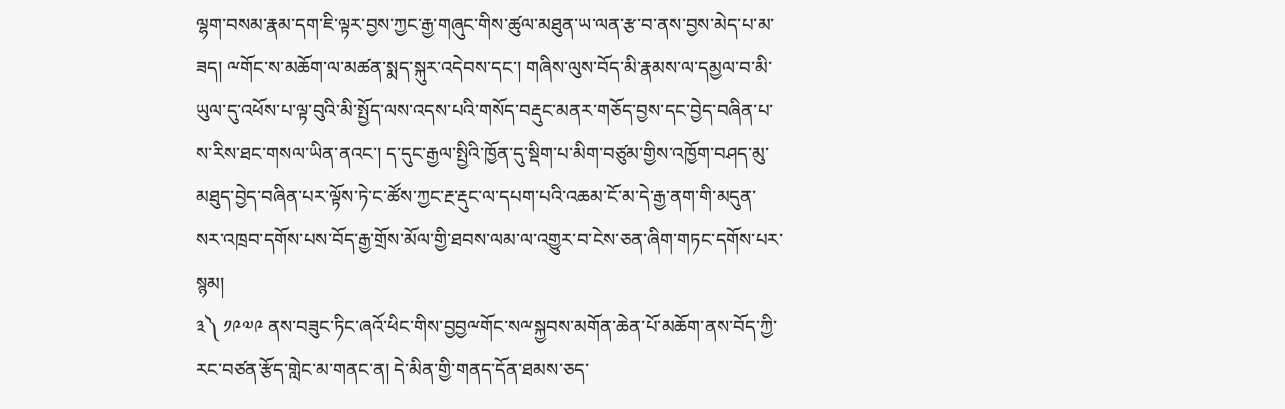ལྷག་བསམ་རྣམ་དག་ཇི་ལྟར་བྱས་ཀྱང་རྒྱ་གཞུང་གིས་ཚུལ་མཐུན་ཡ་ལན་རྩ་བ་ནས་བྱས་མེད་པ་མ་ཟད། ྋགོང་ས་མཆོག་ལ་མཚན་སྨད་སྐུར་འདེབས་དང་། གཞིས་ལུས་བོད་མི་རྣམས་ལ་དམྱལ་བ་མི་ཡུལ་དུ་འཕོས་པ་ལྟ་བུའི་མི་སྤྱོད་ལས་འདས་པའི་གསོད་བརྡུང་མནར་གཅོད་བྱས་དང་བྱེད་བཞིན་པ་ས་རིས་ཐང་གསལ་ཡིན་ནའང་། ད་དུང་རྒྱལ་སྤྱིའི་ཁྱོན་དུ་སྡིག་པ་མིག་བཙུམ་གྱིས་འཁྱོག་བཤད་མུ་མཐུད་བྱེད་བཞིན་པར་ལྟོས་ཏེ་ང་ཚོས་ཀྱང་རྔ་རྡུང་ལ་དཔག་པའི་འཆམ་ངོ་མ་དེ་རྒྱ་ནག་གི་མདུན་སར་འཁྲབ་དགོས་པས་བོད་རྒྱ་གྲོས་མོལ་གྱི་ཐབས་ལམ་ལ་འགྱུར་བ་ངེས་ཅན་ཞིག་གཏང་དགོས་པར་སྙམ།
༣༽ ༡༩༧༩ ནས་བཟུང་ཏིང་ཞའོ་ཕིང་གིས་བྱབྱྋགོང་སྋསྐྱབས་མགོན་ཆེན་པོ་མཆོག་ནས་བོད་ཀྱི་རང་བཙན་རྩོད་གླེང་མ་གནང་ན། དེ་མིན་གྱི་གནད་དོན་ཐམས་ཅད་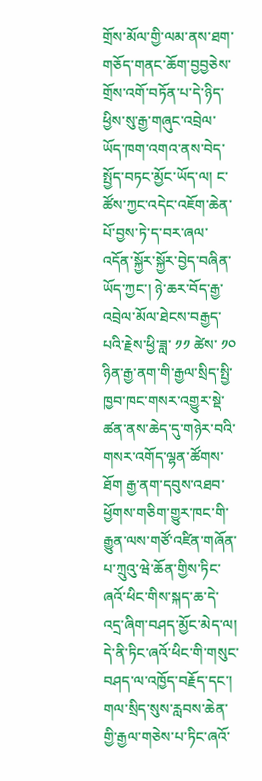གྲོས་མོལ་གྱི་ལམ་ནས་ཐག་གཅོད་གནང་ཆོག་བྱབྱཅེས་གྲོས་འགོ་བཏོན་པ་དེ་ཉིད་ཕྱིས་སུ་རྒྱ་གཞུང་འབྲེལ་ཡོད་ཁག་འགའ་ནས་བེད་སྤྱོད་བཏང་མྱོང་ཡོད་ལ། ང་ཚོས་ཀྱང་འདེང་འཇོག་ཆེན་པོ་བྱས་ཏེ་ད་བར་ཞལ་འདོན་སྐྱོར་སྐྱོར་བྱེད་བཞིན་ཡོད་ཀྱང་། ཉེ་ཆར་བོད་རྒྱ་འབྲེལ་མོལ་ཐེངས་བརྒྱད་པའི་རྗེས་ཕྱི་ཟླ་ ༡༡ ཚེས་ ༡༠ ཉིན་རྒྱ་ནག་གི་རྒྱལ་སྲིད་སྤྱི་ཁྱབ་ཁང་གསར་འགྱུར་སྡེ་ཚན་ནས་ཆེད་དུ་གཉེར་བའི་གསར་འགོད་ལྷན་ཚོགས་ཐོག རྒྱ་ནག་དབུས་འཐབ་ཕྱོགས་གཅིག་གྱུར་ཁང་གི་རྒྱུན་ལས་གཙོ་འཛིན་གཞོན་པ་ཀྲུའུ་ཝེ་ཆོན་གྱིས་ཏིང་ཞའོ་ཕིང་གིས་སྐད་ཆ་དེ་འདྲ་ཞིག་བཤད་མྱོང་མེད་ལ། དེ་ནི་ཏིང་ཞའོ་ཕིང་གི་གསུང་བཤད་ལ་འཁྱོད་བརྗོད་དང་། གལ་སྲིད་སུས་རླབས་ཆེན་གྱི་རྒྱལ་གཅེས་པ་ཏིང་ཞའོ་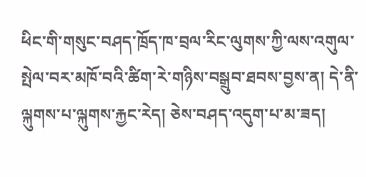ཕིང་གི་གསུང་བཤད་ཁྲོད་ཁ་བྲལ་རིང་ལུགས་ཀྱི་ལས་འགུལ་སྤེལ་བར་མཁོ་བའི་ཚིག་རེ་གཉིས་བསྒྲུབ་ཐབས་བྱས་ན། དེ་ནི་ལྐུགས་པ་ལྐུགས་རྐྱང་རེད། ཅེས་བཤད་འདུག་པ་མ་ཟད།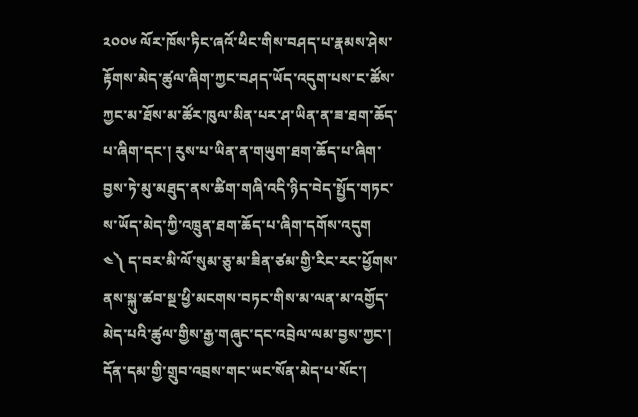༢༠༠༦ ལོར་ཁོས་ཏིང་ཞའོ་ཕིང་གིས་བཤད་པ་རྣམས་ཤེས་རྟོགས་མེད་ཚུལ་ཞིག་ཀྱང་བཤད་ཡོད་འདུག་པས་ང་ཚོས་ཀྱང་མ་ཐོས་མ་ཚོར་ཁུལ་མིན་པར་ཤ་ཡིན་ན་ཟ་ཐག་ཆོད་པ་ཞིག་དང་། རུས་པ་ཡིན་ན་གཡུག་ཐག་ཆོད་པ་ཞིག་བྱས་ཏེ་མུ་མཐུད་ནས་ཚིག་གཞི་འདི་ཉིད་བེད་སྤྱོད་གཏང་ས་ཡོད་མེད་ཀྱི་འཁྲུན་ཐག་ཆོད་པ་ཞིག་དགོས་འདུག
༤༽ ད་བར་མི་ལོ་སུམ་ཅུ་མ་ཟིན་ཙམ་གྱི་རིང་རང་ཕྱོགས་ནས་སྐུ་ཚབ་སྔ་ཕྱི་མངགས་བཏང་གིས་མ་ལན་མ་འགྱོད་མེད་པའི་ཚུལ་གྱིས་རྒྱ་གཞུང་དང་འབྲེལ་ལམ་བྱས་ཀྱང་། དོན་དམ་གྱི་གྲུབ་འབྲས་གང་ཡང་སོན་མེད་པ་སོང་།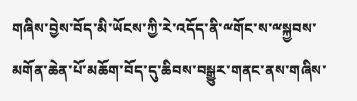གཞིས་བྱེས་བོད་མི་ཡོངས་ཀྱི་རེ་འདོད་ནི་ྋགོང་ས་ྋསྐྱབས་མགོན་ཆེན་པོ་མཆོག་བོད་དུ་ཆིབས་བསྒྱུར་གནང་ནས་གཞིས་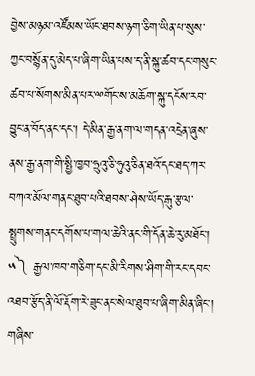བྱེས་མཉམ་འཛོམས་ཡོང་ཐབས་ཉག་ཅིག་ཡིན་པ་སུས་ཀྱང་བསྙོན་དུ་མེད་པ་ཞིག་ཡིན་པས་ད་ནི་སྐུ་ཚབ་དང་གསུང་ཚབ་པ་སོགས་མིན་པར་ྋགོང་ས་མཆོག་སྐུ་དངོས་རབ་བྱུང་ན་བོད་ནང་དང་། དེ་མིན་རྒྱ་ནག་ལ་གདན་འདྲེན་ཞུས་ནས་རྒྱ་ནག་གི་སྤྱི་ཁྱབ་ཧྲུའུ་ཅི་ཧུའུ་ཅིན་ཐའོ་དང་ཐད་ཀར་བཀའ་མོལ་གནང་ཐུབ་པའི་ཐབས་ཤེས་ཡོད་རྒུ་རྩལ་སྤྲུགས་གནང་དགོས་པ་གལ་ཆེའི་ནང་གི་དོན་ཆེ་རུ་མཐོང་།
༥༽ རྒྱལ་ཁབ་གཅིག་དང་མི་རིགས་ཤིག་གི་རང་དབང་འཐབ་རྩོད་ནི་ལོ་རྡོག་རེ་ཟུང་ནང་སེལ་ཐུབ་པ་ཞིག་མིན་ཞིང་། གཞིས་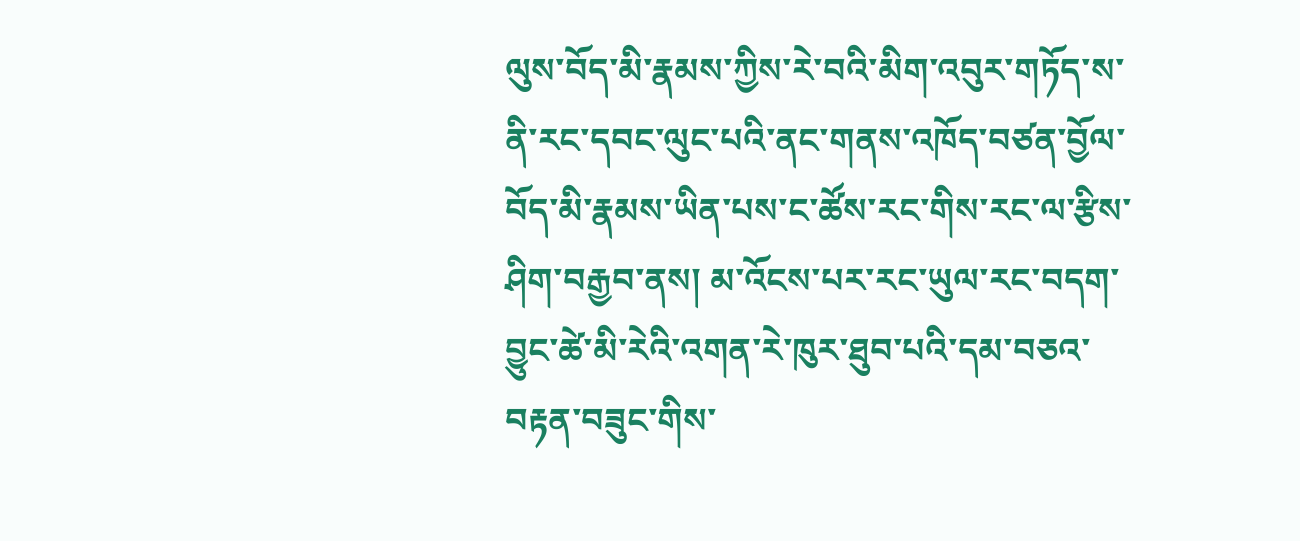ལུས་བོད་མི་རྣམས་ཀྱིས་རེ་བའི་མིག་འབུར་གཏོད་ས་ནི་རང་དབང་ལུང་པའི་ནང་གནས་འཁོད་བཙན་བྱོལ་བོད་མི་རྣམས་ཡིན་པས་ང་ཚོས་རང་གིས་རང་ལ་རྩིས་ཤིག་བརྒྱབ་ནས། མ་འོངས་པར་རང་ཡུལ་རང་བདག་བྱུང་ཚེ་མི་རེའི་འགན་རེ་ཁུར་ཐུབ་པའི་དམ་བཅའ་བརྟན་བཟུང་གིས་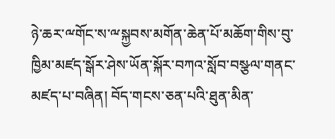ཉེ་ཆར་ྋགོང་ས་ྋསྐྱབས་མགོན་ཆེན་པོ་མཆོག་གིས་བུ་ཁྱིམ་མཛད་སྒོར་ཤེས་ཡོན་སྐོར་བཀའ་སློབ་བསྩལ་གནང་མཛད་པ་བཞིན། བོད་གངས་ཅན་པའི་ཐུན་མིན་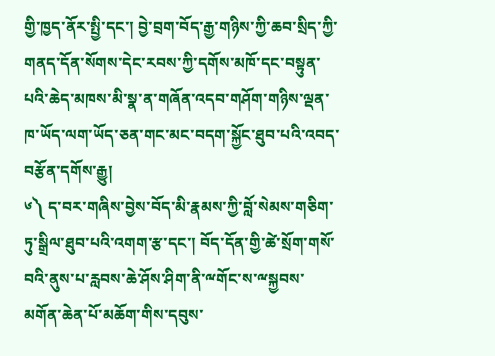གྱི་ཁྱད་ནོར་སྤྱི་དང་། བྱེ་བྲག་བོད་རྒྱ་གཉིས་ཀྱི་ཆབ་སྲིད་ཀྱི་གནད་དོན་སོགས་དེང་རབས་ཀྱི་དགོས་མཁོ་དང་བསྟུན་པའི་ཆེད་མཁས་མི་སྣ་ན་གཞོན་འདབ་གཤོག་གཉིས་ལྡན་ཁ་ཡོད་ལག་ཡོད་ཅན་གང་མང་བདག་སྐྱོང་ཐུབ་པའི་འབད་བརྩོན་དགོས་རྒྱུ།
༦༽ ད་བར་གཞིས་བྱེས་བོད་མི་རྣམས་ཀྱི་བློ་སེམས་གཅིག་ཏུ་སྒྲིལ་ཐུབ་པའི་འགག་རྩ་དང་། བོད་དོན་གྱི་ཚེ་སྲོག་གསོ་བའི་ནུས་པ་རླབས་ཆེ་ཤོས་ཤིག་ནི་ྋགོང་ས་ྋསྐྱབས་མགོན་ཆེན་པོ་མཆོག་གིས་དབུས་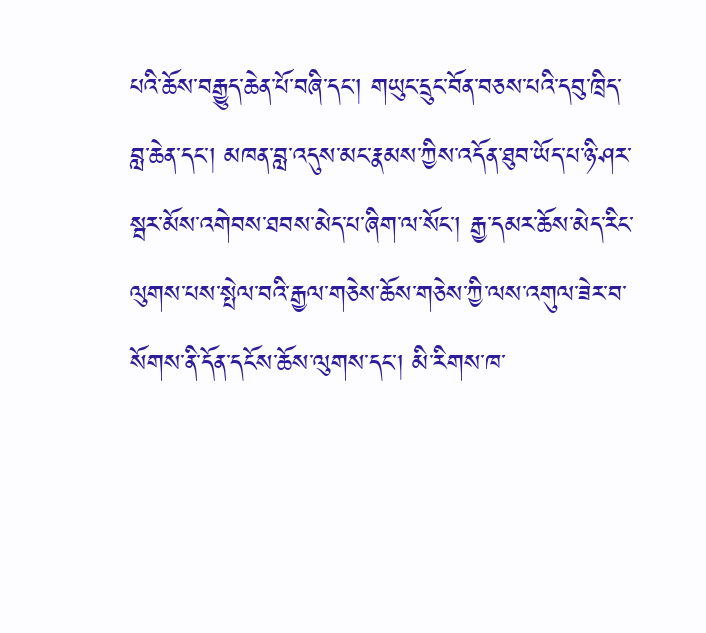པའི་ཆོས་བརྒྱུད་ཆེན་པོ་བཞི་དང་། གཡུང་དྲུང་བོན་བཅས་པའི་དབུ་ཁྲིད་བླ་ཆེན་དང་། མཁན་བླ་འདུས་མང་རྣམས་ཀྱིས་འདོན་ཐུབ་ཡོད་པ་ཉི་ཤར་སྦར་མོས་འགེབས་ཐབས་མེད་པ་ཞིག་ལ་སོང་། རྒྱ་དམར་ཆོས་མེད་རིང་ལུགས་པས་སྤེལ་བའི་རྒྱལ་གཅེས་ཆོས་གཅེས་ཀྱི་ལས་འགུལ་ཟེར་བ་སོགས་ནི་དོན་དངོས་ཆོས་ལུགས་དང་། མི་རིགས་ཁ་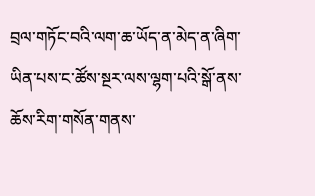བྲལ་གཏོང་བའི་ལག་ཆ་ཡོད་ན་མེད་ན་ཞིག་ཡིན་པས་ང་ཚོས་སྔར་ལས་ལྷག་པའི་སྒོ་ནས་ཆོས་རིག་གསོན་གནས་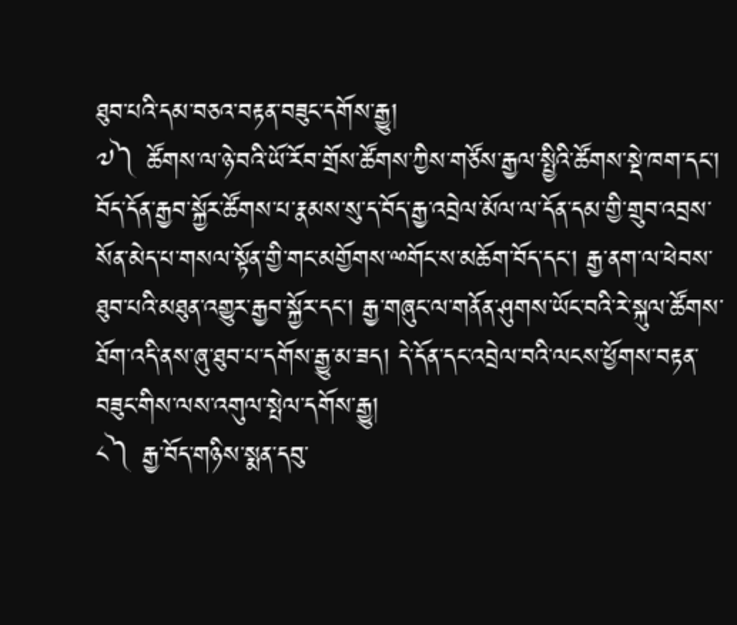ཐུབ་པའི་དམ་བཅའ་བརྟན་བཟུང་དགོས་རྒྱུ།
༧༽ ཚོགས་ལ་ཉེ་བའི་ཡོ་རོབ་གྲོས་ཚོགས་ཀྱིས་གཙོས་རྒྱལ་སྤྱིའི་ཚོགས་སྡེ་ཁག་དང་། བོད་དོན་རྒྱབ་སྐྱོར་ཚོགས་པ་རྣམས་སུ་ད་བོད་རྒྱ་འབྲེལ་མོལ་ལ་དོན་དམ་གྱི་གྲུབ་འབྲས་སོན་མེད་པ་གསལ་སྟོན་གྱི་གང་མགྱོགས་ྋགོང་ས་མཆོག་བོད་དང་། རྒྱ་ནག་ལ་ཕེབས་ཐུབ་པའི་མཐུན་འགྱུར་རྒྱབ་སྐྱོར་དང་། རྒྱ་གཞུང་ལ་གནོན་ཤུགས་ཡོང་བའི་རེ་སྐུལ་ཚོགས་ཐོག་འདི་ནས་ཞུ་ཐུབ་པ་དགོས་རྒྱུ་མ་ཟད། དེ་དོན་དང་འབྲེལ་བའི་ལངས་ཕྱོགས་བརྟན་བཟུང་གིས་ལས་འགུལ་སྤེལ་དགོས་རྒྱུ།
༨༽ རྒྱ་བོད་གཉིས་སྨན་དབུ་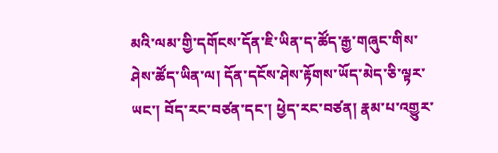མའི་ལམ་གྱི་དགོངས་དོན་ཇི་ཡིན་ད་ཚོད་རྒྱ་གཞུང་གིས་ཤེས་ཚོད་ཡིན་ལ། དོན་དངོས་ཤེས་རྟོགས་ཡོད་མེད་ཅི་ལྟར་ཡང་། བོད་རང་བཙན་དང་། ཕྱེད་རང་བཙན། རྣམ་པ་འགྱུར་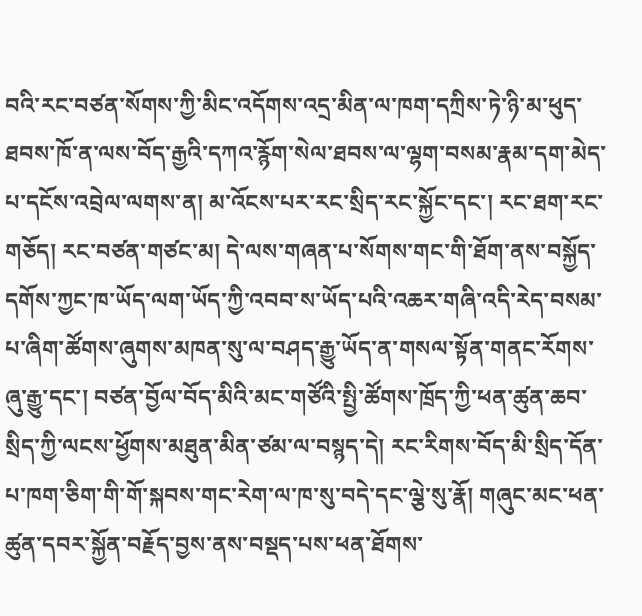བའི་རང་བཙན་སོགས་ཀྱི་མིང་འདོགས་འདྲ་མིན་ལ་ཁག་དཀྲིས་ཏེ་ཉི་མ་ཕུད་ཐབས་ཁོ་ན་ལས་བོད་རྒྱའི་དཀའ་རྙོག་སེལ་ཐབས་ལ་ལྷག་བསམ་རྣམ་དག་མེད་པ་དངོས་འབྲེལ་ལགས་ན། མ་འོངས་པར་རང་སྲིད་རང་སྐྱོང་དང་། རང་ཐག་རང་གཅོད། རང་བཙན་གཙང་མ། དེ་ལས་གཞན་པ་སོགས་གང་གི་ཐོག་ནས་བསྐྱོད་དགོས་ཀྱང་ཁ་ཡོད་ལག་ཡོད་ཀྱི་འབབ་ས་ཡོད་པའི་འཆར་གཞི་འདི་རེད་བསམ་པ་ཞིག་ཚོགས་ཞུགས་མཁན་སུ་ལ་བཤད་རྒྱུ་ཡོད་ན་གསལ་སྟོན་གནང་རོགས་ཞུ་རྒྱུ་དང་། བཙན་བྱོལ་བོད་མིའི་མང་གཙོའི་སྤྱི་ཚོགས་ཁྲོད་ཀྱི་ཕན་ཚུན་ཆབ་སྲིད་ཀྱི་ལངས་ཕྱོགས་མཐུན་མིན་ཙམ་ལ་བསྙད་དེ། རང་རིགས་བོད་མི་སྲིད་དོན་པ་ཁག་ཅིག་གི་གོ་སྐབས་གང་རེག་ལ་ཁ་སུ་བདེ་དང་ལྕེ་སུ་རྣོ། གཞུང་མང་ཕན་ཚུན་དབར་སྐྱོན་བརྗོད་བྱས་ནས་བསྡད་པས་ཕན་ཐོགས་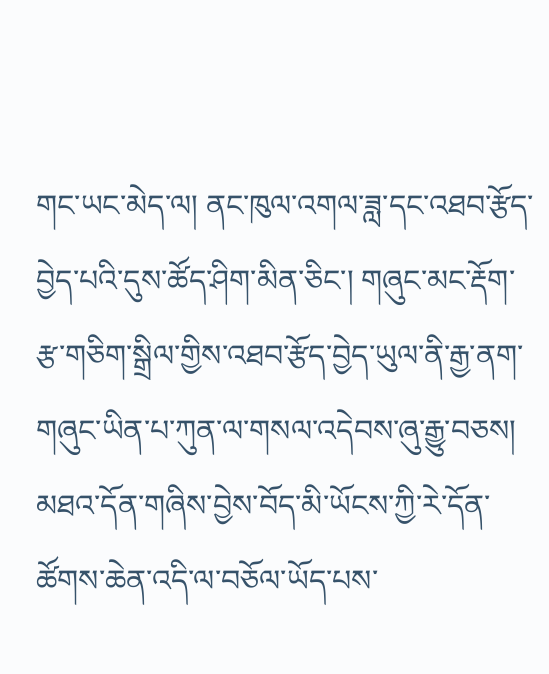གང་ཡང་མེད་ལ། ནང་ཁུལ་འགལ་ཟླ་དང་འཐབ་རྩོད་བྱེད་པའི་དུས་ཚོད་ཤིག་མིན་ཅིང་། གཞུང་མང་རྡོག་རྩ་གཅིག་སྒྲིལ་གྱིས་འཐབ་རྩོད་བྱེད་ཡུལ་ནི་རྒྱ་ནག་གཞུང་ཡིན་པ་ཀུན་ལ་གསལ་འདེབས་ཞུ་རྒྱུ་བཅས།
མཐའ་དོན་གཞིས་བྱེས་བོད་མི་ཡོངས་ཀྱི་རེ་དོན་ཚོགས་ཆེན་འདི་ལ་བཅོལ་ཡོད་པས་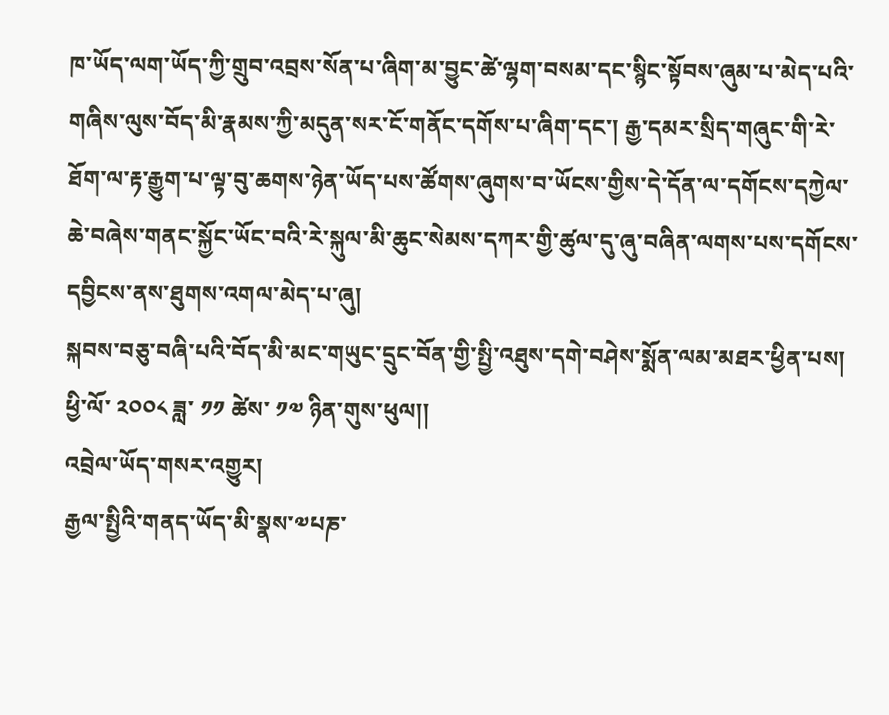ཁ་ཡོད་ལག་ཡོད་ཀྱི་གྲུབ་འབྲས་སོན་པ་ཞིག་མ་བྱུང་ཚེ་ལྷག་བསམ་དང་སྙིང་སྟོབས་ཞུམ་པ་མེད་པའི་གཞིས་ལུས་བོད་མི་རྣམས་ཀྱི་མདུན་སར་ངོ་གནོང་དགོས་པ་ཞིག་དང་། རྒྱ་དམར་སྲིད་གཞུང་གི་རེ་ཐོག་ལ་རྟ་རྒྱུག་པ་ལྟ་བུ་ཆགས་ཉེན་ཡོད་པས་ཚོགས་ཞུགས་བ་ཡོངས་གྱིས་དེ་དོན་ལ་དགོངས་དཀྱེལ་ཆེ་བཞེས་གནང་སྐྱོང་ཡོང་བའི་རེ་སྐུལ་མི་ཆུང་སེམས་དཀར་གྱི་ཚུལ་དུ་ཞུ་བཞིན་ལགས་པས་དགོངས་དབྱིངས་ནས་ཐུགས་འགལ་མེད་པ་ཞུ།
སྐབས་བཅུ་བཞི་པའི་བོད་མི་མང་གཡུང་དྲུང་བོན་གྱི་སྤྱི་འཐུས་དགེ་བཤེས་སྨོན་ལམ་མཐར་ཕྱིན་པས།
ཕྱི་ལོ་ ༢༠༠༨ ཟླ་ ༡༡ ཚེས་ ༡༧ ཉིན་གུས་ཕུལ།།
འབྲེལ་ཡོད་གསར་འགྱུར།
རྒྱལ་སྤྱིའི་གནད་ཡོད་མི་སྣས་༧པཎ་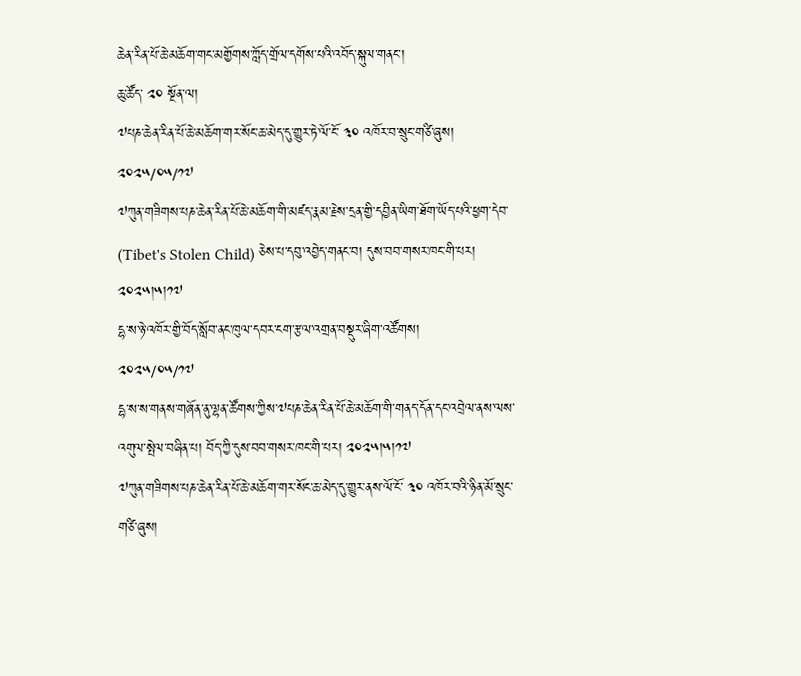ཆེན་རིན་པོ་ཆེ་མཆོག་གང་མགྱོགས་ཀློད་གྲོལ་དགོས་པའི་འབོད་སྐུལ་གནང་།
ཆུ་ཚོད་ ༢༠ སྔོན་ལ།
༧པཎ་ཆེན་རིན་པོ་ཆེ་མཆོག་གར་སོང་ཆ་མེད་དུ་གྱུར་ཏེ་ལོ་ངོ་ ༣༠ འཁོར་བ་སྲུང་གཙི་ཞུས།
༢༠༢༥/༠༥/༡༧
༧ཀུན་གཟིགས་པཎ་ཆེན་རིན་པོ་ཆེ་མཆོག་གི་མཛད་རྣམ་རྗེས་དྲན་གྱི་དབྱིན་ཡིག་ཐོག་ཡོད་པའི་ཕྱག་དེབ་ (Tibet's Stolen Child) ཅེས་པ་དབུ་འབྱེད་གནང་བ། དུས་བབ་གསར་ཁང་གི་པར། ༢༠༢༥།༥།༡༧
དྷ་ས་ཉེ་འཁོར་གྱི་བོད་སློབ་ནང་ཁུལ་དབར་ངག་རྩལ་འགྲན་བསྡུར་ཞིག་འཚོགས།
༢༠༢༥/༠༥/༡༧
དྷ་ས་ས་གནས་གཞོན་ནུ་ལྷན་ཚོགས་ཀྱིས་༧པཎ་ཆེན་རིན་པོ་ཆེ་མཆོག་གི་གནད་དོན་དང་འབྲེལ་ནས་ལས་འགུལ་སྤེལ་བཞིན་པ། བོད་ཀྱི་དུས་བབ་གསར་ཁང་གི་པར། ༢༠༢༥།༥།༡༧
༧ཀུན་གཟིགས་པཎ་ཆེན་རིན་པོ་ཆེ་མཆོག་གར་སོང་ཆ་མེད་དུ་གྱུར་ནས་ལོ་ངོ་ ༣༠ འཁོར་བའི་ཉིན་མོ་སྲུང་གཙི་ཞུས།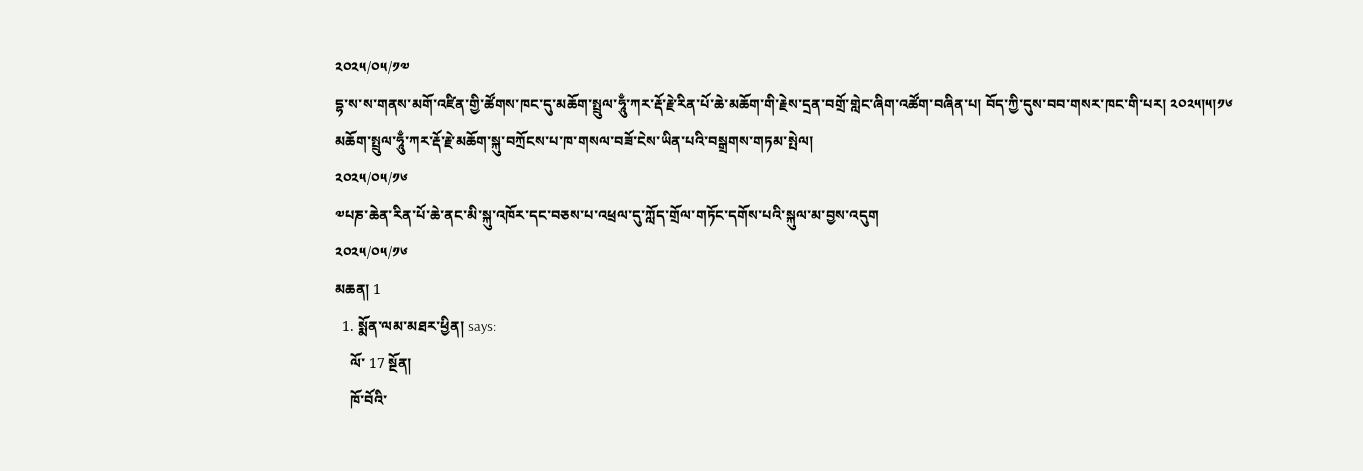༢༠༢༥/༠༥/༡༧
དྷ་ས་ས་གནས་མགོ་འཛིན་གྱི་ཚོགས་ཁང་དུ་མཆོག་སྤྲུལ་ཧཱུྃ་ཀར་རྡོ་རྗེ་རིན་པོ་ཆེ་མཆོག་གི་རྗེས་དྲན་བགྲོ་གླེང་ཞིག་འཚོག་བཞིན་པ། བོད་ཀྱི་དུས་བབ་གསར་ཁང་གི་པར། ༢༠༢༥།༥།༡༦
མཆོག་སྤྲུལ་ཧཱུྃ་ཀར་རྡོ་རྗེ་མཆོག་སྐུ་བཀྲོངས་པ་ཁ་གསལ་བཟོ་ངེས་ཡིན་པའི་བསྒྲགས་གཏམ་སྤེལ།
༢༠༢༥/༠༥/༡༦
༧པཎ་ཆེན་རིན་པོ་ཆེ་ནང་མི་སྐུ་འཁོར་དང་བཅས་པ་འཕྲལ་དུ་ཀློད་གྲོལ་གཏོང་དགོས་པའི་སྐུལ་མ་བྱས་འདུག
༢༠༢༥/༠༥/༡༦
མཆན། 1
  1. སྨོན་ལམ་མཐར་ཕྱིན། says:
    ལོ་ 17 སྔོན།
    ཁོ་བོའི་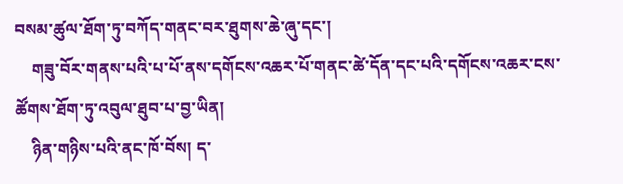བསམ་ཚུལ་ཐོག་ཏུ་བཀོད་གནང་བར་ཐུགས་ཆེ་ཞུ་དང་།
    གཟུ་བོར་གནས་པའི་པ་པོ་ནས་དགོངས་འཆར་པོ་གནང་ཚེ་དོན་དང་པའི་དགོངས་འཆར་ངས་ཚོགས་ཐོག་ཏུ་འབུལ་ཐུབ་པ་བྱ་ཡིན།
    ཉིན་གཉིས་པའི་ནང་ཁོ་བོས། ད་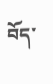བོད་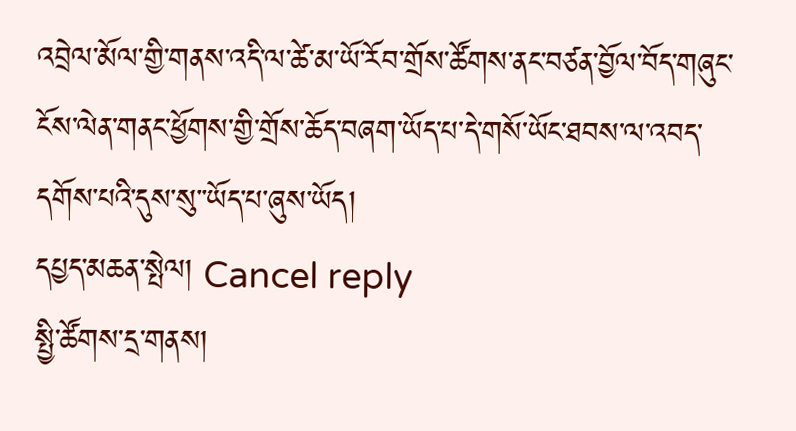འབྲེལ་མོལ་གྱི་གནས་འདི་ལ་ཚེ་མ་ཡོ་རོབ་གྲོས་ཚོགས་ནང་བཙན་བྱོལ་བོད་གཞུང་ངོས་ལེན་གནང་ཕྱོགས་གྱི་གྲོས་ཆོད་བཞག་ཡོད་པ་དེ་གསོ་ཡོང་ཐབས་ལ་འབད་དགོས་པའི་དུས་སུ་་ཡོད་པ་ཞུས་ཡོད།
དཔྱད་མཆན་སྤེལ། Cancel reply
སྤྱི་ཚོགས་དྲ་གནས།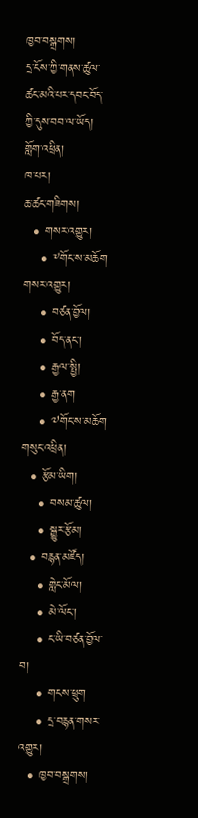ཁྱབ་བསྒྲགས།
དྲ་ངོས་ཀྱི་གནས་ཚུལ་ཚང་མའི་པར་དབང་བོད་ཀྱི་དུས་བབ་ལ་ཡོད།
གློག་འཕྲིན།
ཁ་པར།
ཆ་ཚང་གཟིགས།
  • གསར་འགྱུར།
    • ༸གོང་ས་མཆོག གསར་འགྱུར།
    • བཙན་བྱོལ།
    • བོད་ནང་།
    • རྒྱལ་སྤྱི།
    • རྒྱ་ནག
    • ༧གོང་ས་མཆོག གསུང་འཕྲིན།
  • རྩོམ་ཡིག།
    • བསམ་ཚུལ།
    • སྒྱུར་རྩོམ།
  • བརྙན་མཛོད།
    • གླེང་མོལ།
    • མེ་ལོང་།
    • ང་ཡི་བཙན་བྱོལ་བ།
    • གངས་ཕྲུག
    • དྲ་བརྙན་གསར་འགྱུར།
  • ཁྱབ་བསྒྲགས།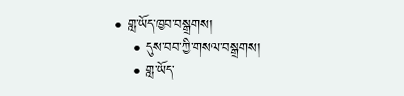• གླ་ཡོད་ཁྱབ་བསྒྲགས།
    • དུས་བབ་ཀྱི་གསལ་བསྒྲགས།
    • གླ་ཡོད་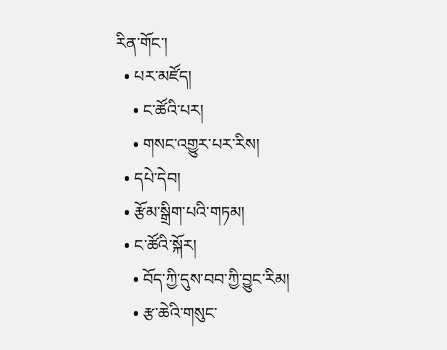རིན་གོང་།
  • པར་མཛོད།
    • ང་ཚོའི་པར།
    • གསང་འགྱུར་པར་རིས།
  • དཔེ་དེབ།
  • རྩོམ་སྒྲིག་པའི་གཏམ།
  • ང་ཚོའི་སྐོར།
    • བོད་ཀྱི་དུས་བབ་ཀྱི་བྱུང་རིམ།
    • རྩ་ཆེའི་གསུང་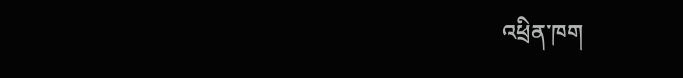འཕྲིན་ཁག